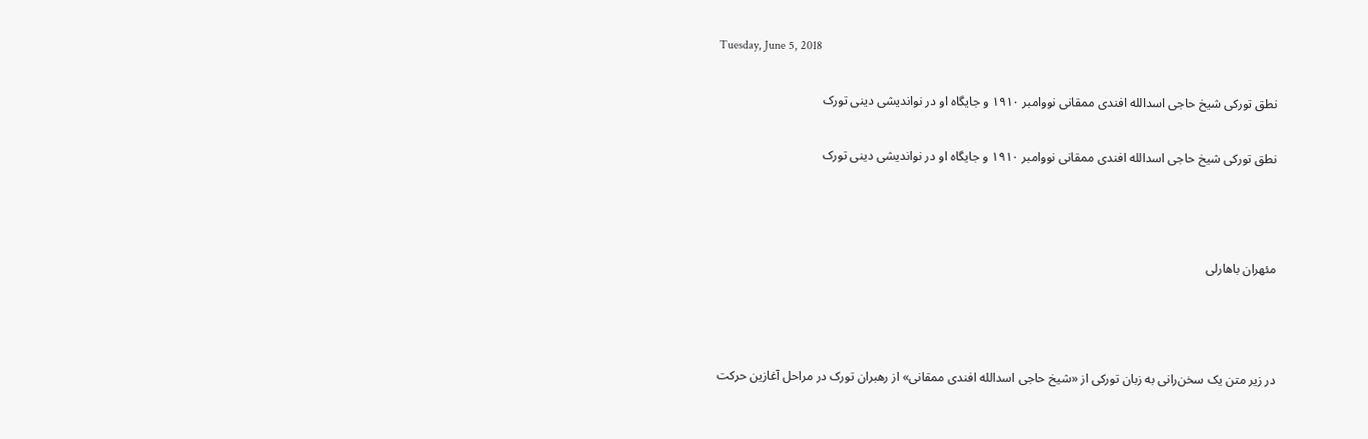Tuesday, June 5, 2018

نطق تورکی شیخ حاجی اسدالله افندی ممقانی نووامبر ١٩١٠ و جایگاه او در نواندیشی دینی تورک

نطق تورکی شیخ حاجی اسدالله افندی ممقانی نووامبر ١٩١٠ و جایگاه او در نواندیشی دینی تورک



مئهران باهارلی



در زیر متن یک سخن‌رانی به زبان تورکی از «شیخ حاجی اسدالله افندی ممقانی» از رهبران تورک در مراحل آغازین حرکت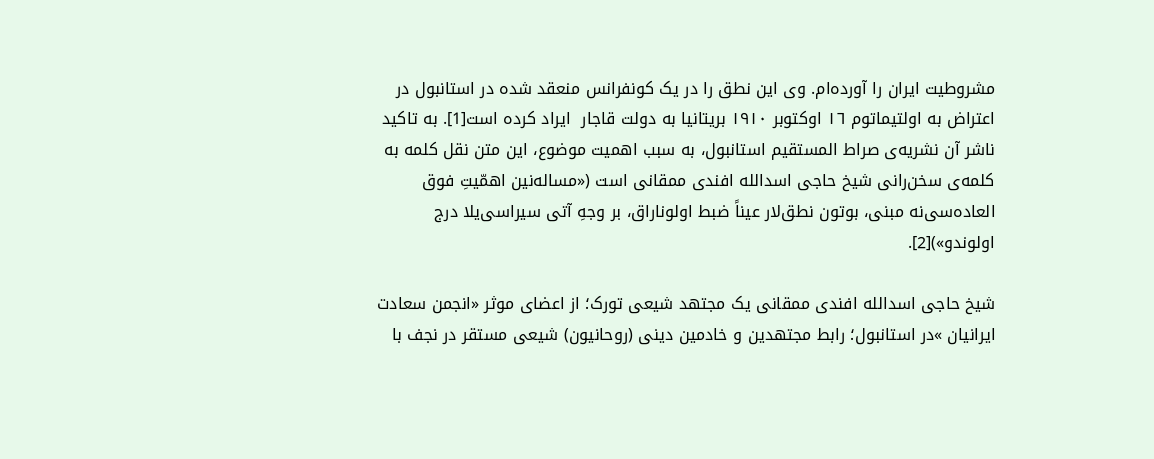مشروطیت ایران را آورده‌ام. وی این نطق را در یک کونفرانس منعقد شده در استانبول در اعتراض به اولتیماتوم ١٦ اوکتوبر ١٩١٠ بریتانیا به دولت قاجار  ایراد کرده است[1]. به تاکید ناشر آن نشریه‌ی صراط المستقیم استانبول، به سبب اهمیت موضوع، این متن نقل کلمه به کلمه‌ی سخن‌رانی شیخ حاجی اسدالله افندی ممقانی است («مساله‌نین اهمّیتِ فوق العاده‌سی‌نه مبنی، بوتون نطق‌لار عیناً ضبط اولوناراق، بر وجهِ آتی سیراسی‌یلا درج اولوندو»)[2].

شیخ حاجی اسدالله افندی ممقانی یک مجتهد شیعی تورک؛ از اعضای موثر «انجمن سعادت ایرانیان »در استانبول؛ رابط مجتهدین و خادمین دینی (روحانیون) شیعی مستقر در نجف با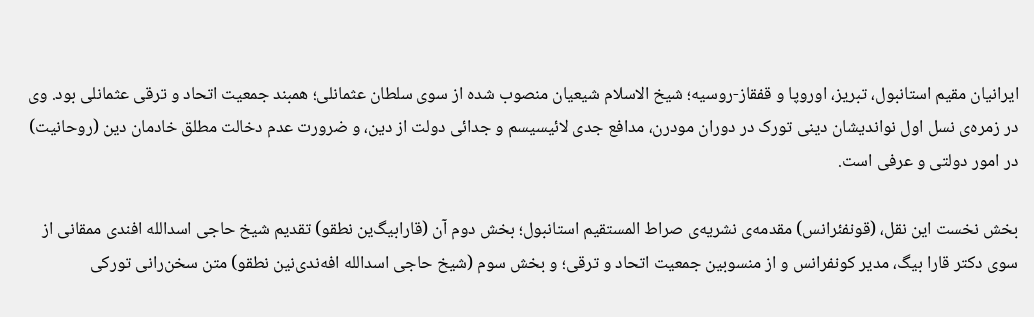ایرانیان مقیم استانبول، تبریز، اوروپا و قفقاز-روسیه؛ شیخ الاسلام شیعیان منصوب شده از سوی سلطان عثمانلی؛ همبند جمعیت اتحاد و ترقی عثمانلی بود. وی در زمره‌ی نسل اول نواندیشان دینی تورک در دوران مودرن، مدافع جدی لائیسیسم و جدائی دولت از دین، و ضرورت عدم دخالت مطلق خادمان دین (روحانیت) در امور دولتی و عرفی است.

بخش نخست این نقل، (قونفئرانس) مقدمه‌ی نشریه‌ی صراط المستقیم استانبول؛ بخش دوم آن (قارابیگ‌ین نطقو) تقدیم شیخ حاجی اسدالله افندی ممقانی از سوی دکتر قارا بیگ، مدیر کونفرانس و از منسوبین جمعیت اتحاد و ترقی؛ و بخش سوم (شیخ حاجی اسدالله افه‌ندی‌نین نطقو) متن سخن‌رانی تورکی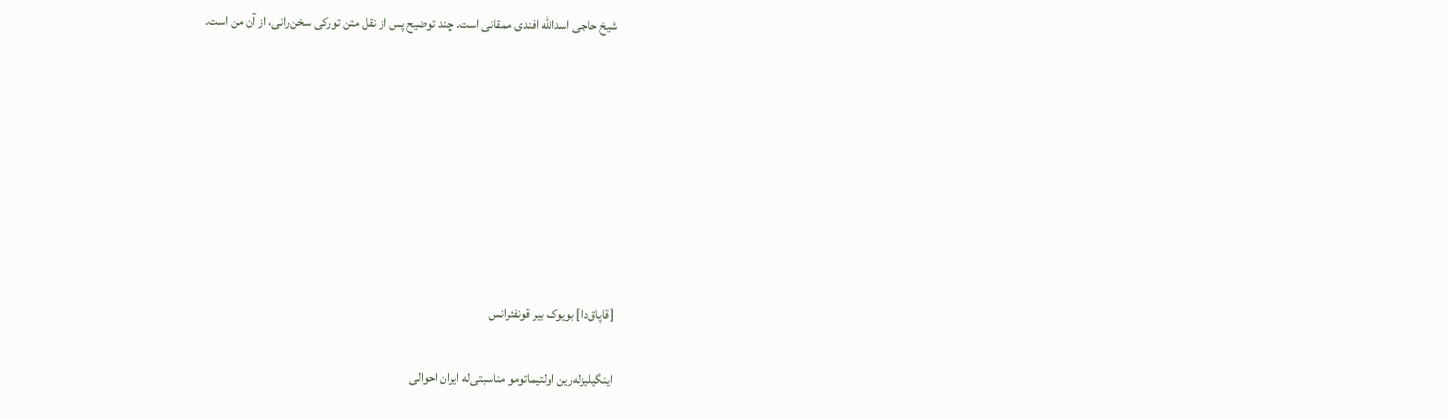شیخ حاجی اسدالله افندی ممقانی است. چند توضیح پس از نقل متن تورکی سخن‌رانی، از آن من است.








[قاپاق‌دا] بویوک بیر قونفئرانس

اینگیلیزله‌رین اولتیماتومو مناسبتی‌له ایران احوالی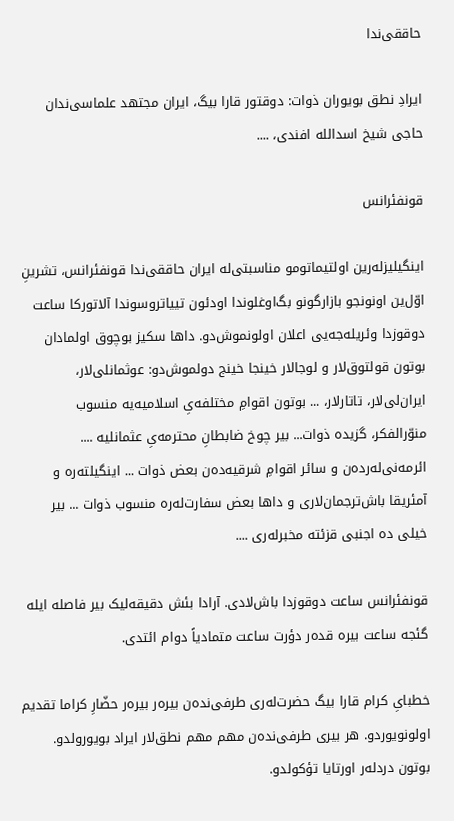حاققی‌ندا

ایرادِ نطق بویوران ذوات: دوقتور قارا بیگ، ایران مجتهد علماسی‌ندان حاجی شیخ اسدالله افندی، ....

قونفئرانس

اینگیلیزله‌رین اولتیماتومو مناسبتی‌له ایران حاققی‌ندا قونفئرانس، تشرینِ اوّل‌ین اونونجو بازارگونو بگ‌اوغلوندا اودئون تییاتروسوندا آلاتورکا ساعت دوقوزدا وئریله‌جه‌یی اعلان اولونموش‌دو. داها سکیز بوچوق اولمادان بوتون قولتوق‌لار و لوجالار خینجا خینج دولموش‌دو: عوثمانلی‌لار، ایران‌لی‌لار، تاتارلار، ... بوتون اقوامِ مختلفه‌یِ اسلامیه‌یه منسوب منوّرالفکر، گزیده ذوات... بیر چوخ ضابطانِ محترمه‌یِ عثمانلیه .... ائرمه‌نی‌له‌رده‌ن و سائر اقوامِ شرقیه‌ده‌ن بعض ذوات ... اینگیلته‌ره و آمئریقا باش‌ترجمان‌لاری و داها بعض سفارت‌له‌ره منسوب ذوات ... بیر خیلی ده اجنبی قزئته مخبرله‌ری ....

قونفئرانس ساعت دوقوزدا باش‌لادی. آرادا بئش دقیقه‌لیک بیر فاصله ایله گئجه ساعت بیره قده‌ر دؤرت ساعت متمادیاً دوام ائتدی.

خطبایِ کرام قارا بیگ حضرت‌له‌ری طرفی‌نده‌ن بیره‌ر بیره‌ر حضّارِ کراما تقدیم اولونویوردو. هر بیری طرفی‌نده‌ن مهم مهم نطق‌لار ایراد بویورولدو. بوتون دردله‌ر اورتایا تؤکولدو.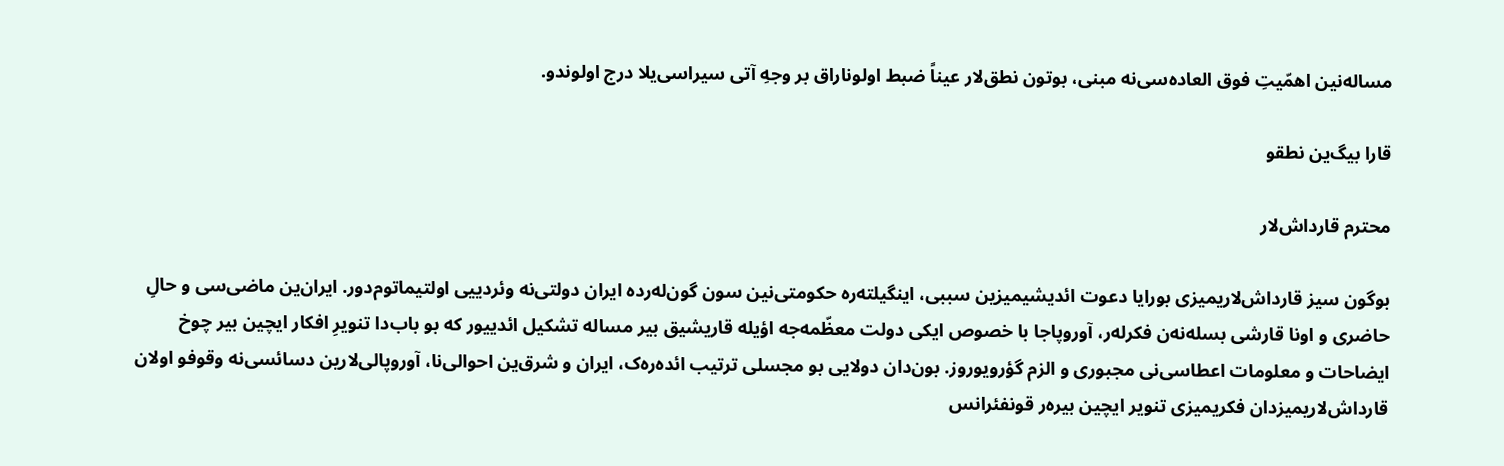مساله‌نین اهمّیتِ فوق العاده‌سی‌نه مبنی، بوتون نطق‌لار عیناً ضبط اولوناراق بر وجهِ آتی سیراسی‌یلا درج اولوندو.

قارا بیگ‌ین نطقو

محترم قارداش‌لار

بوگون سیز قارداش‌لاریمیزی بورایا دعوت ائدیشیمیزین سببی، اینگیلته‌ره حکومتی‌نین سون گون‌له‌رده ایران دولتی‌نه وئردییی اولتیماتوم‌دور. ایران‌ین ماضی‌سی و حالِ حاضری و اونا قارشی بسله‌نه‌ن فکرله‌ر، آوروپاجا با خصوص ایکی دولت معظّمه‌جه اؤیله قاریشیق بیر مساله تشکیل ائدییور که بو باب‌دا تنویرِ افکار ایچین بیر چوخ ایضاحات و معلومات اعطاسی‌نی مجبوری و الزم گؤرویوروز. بون‌دان دولایی بو مجسلی ترتیب ائده‌ره‌ک، ایران و شرق‌ین احوالی‌نا، آوروپالی‌لارین دسائسی‌نه وقوفو اولان قارداش‌لاریمیزدان فکریمیزی تنویر ایچین بیره‌ر قونفئرانس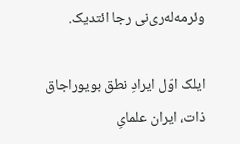وئرمه‌له‌ری‌نی رجا ائتدیک.

ایلک اوّل ایرادِ نطق بویوراجاق ذات، ایران علمایِ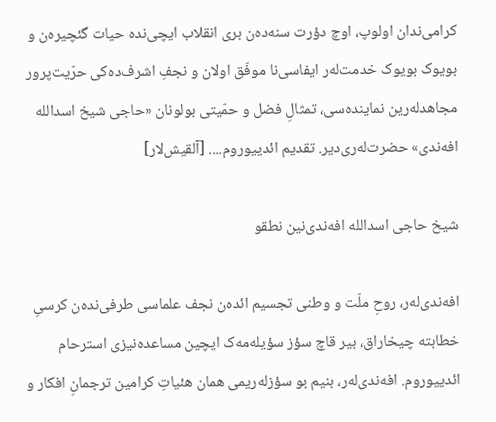کرامی‌ندان اولوپ، اوچ دؤرت سنه‌ده‌ن بری انقلاب ایچی‌نده حیات گئچیره‌ن و بویوک بویوک خدمت‌له‌ر ایفاسی‌نا موفّق اولان و نجفِ اشرف‌ده‌کی حرّیت‌پرور مجاهدله‌رین نماینده‌سی، تمثالِ فضل و حمّیتی بولونان «حاجی شیخ اسدالله افه‌ندی» حضرت‌له‌ری‌دیر. تقدیم ائدییوروم.... [آلقیش‌لار]

شیخ حاجی اسدالله افه‌ندی‌نین نطقو

افه‌ندی‌له‌ر، روحِ ملّت و وطنی تجسیم ائده‌ن نجف علماسی طرفی‌نده‌ن کرسیِ خطابته چیخاراق، بیر قاچ سؤز سؤیله‌مه‌ک ایچین مساعده‌نیزی استرحام ائدییوروم. افه‌ندی‌له‌ر، بنیم بو سؤزله‌ریمی همان هئیاتِ کرامین ترجمانِ افکار و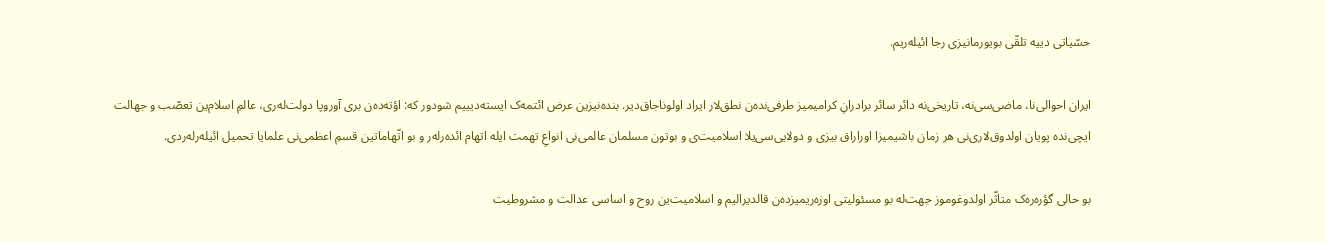حسّیاتی دییه تلقّی بویورمانیزی رجا ائیله‌ریم.

ایران احوالی‌نا، ماضی‌سی‌نه، تاریخی‌نه دائر سائر برادرانِ کرامیمیز طرفی‌نده‌ن نطق‌لار ایراد اولوناجاق‌دیر. بنده‌نیزین عرض ائتمه‌ک ایسته‌دیییم شودور که: اؤته‌ده‌ن بری آوروپا دولت‌له‌ری، عالمِ اسلام‌ین تعصّب و جهالت ایچی‌نده پویان اولدوق‌لاری‌نی هر زمان باشیمیزا اوراراق بیزی و دولایی‌سی‌یلا اسلامیت‌ی و بوتون مسلمان عالمی‌نی انواعِ تهمت ایله اتهام ائده‌رله‌ر و بو اتّهاماتین قسمِ اعظمی‌نی علمایا تحمیل ائیله‌رله‌ردی.

بو حالی گؤره‌ره‌ک متاثّر اولدوغوموز جهت‌له بو مسئولیتی اوزه‌ریمیزده‌ن قالدیرالیم و اسلامیت‌ین روح و اساسی عدالت و مشروطیت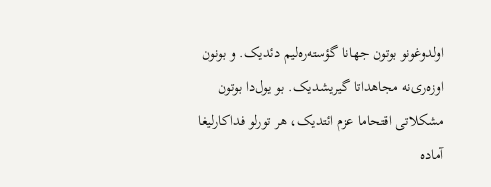اولدوغونو بوتون جهانا گؤسته‌ره‌لیم دئدیک. و بونون اوزه‌ری‌نه مجاهداتا گیریشدیک. بو یول‌دا بوتون مشکلاتی اقتحاما عزم ائتدیک، هر تورلو فداکارلیغا آماده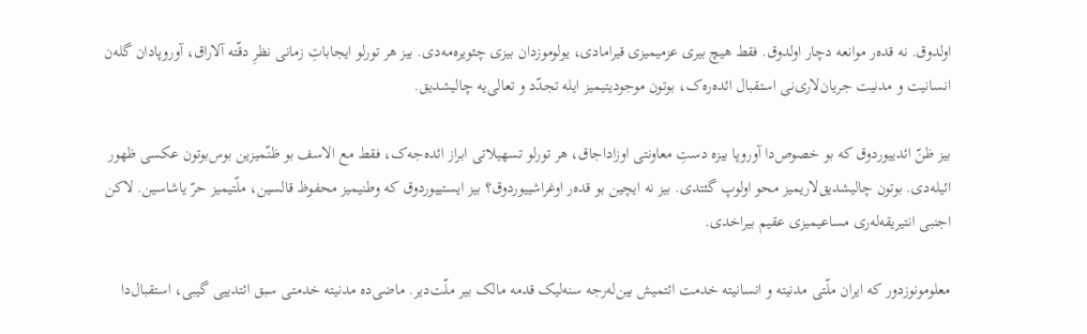اولدوق. نه قده‌ر موانعه دچار اولدوق. فقط هیچ بیری عزمیمیزی قیرامادی، یولوموزدان بیزی چئویره‌مه‌دی. بیز هر تورلو ایجاباتِ زمانی نظرِ دقّته آلاراق، آوروپادان گله‌ن انسانیت و مدنیت جریان‌لاری‌نی استقبال ائده‌ره‌ک، بوتون موجودیتیمیز ایله تجدّد و تعالی‌یه چالیشدیق.

بیز ظنّ ائدییوردوق که بو خصوص‌دا آوروپا بیزه دستِ معاونتی اوزاداجاق، هر تورلو تسهیلاتی ابراز ائده‌جه‌ک، فقط مع الاسف بو ظنّمیزین بوس‌بوتون عکسی ظهور ائیله‌دی. بوتون چالیشدیق‌لاریمیز محو اولوپ گئتدی. بیز نه ایچین بو قده‌ر اوغراشییوردوق؟ بیز ایستییوردوق که وطنیمیز محفوظ قالسین، ملّتیمیز حرّ یاشاسین. لاکن اجنبی انتیریقه‌له‌ری مساعیمیزی عقیم بیراخدی.

معلومونوزدور که ایران ملّتی مدنیته و انسانیته خدمت ائتمیش بین‌له‌رجه سنه‌لیک قدمه مالک بیر ملّت‌دیر. ماضی‌ده مدنیته خدمتی سبق ائتدییی گیبی، استقبال‌دا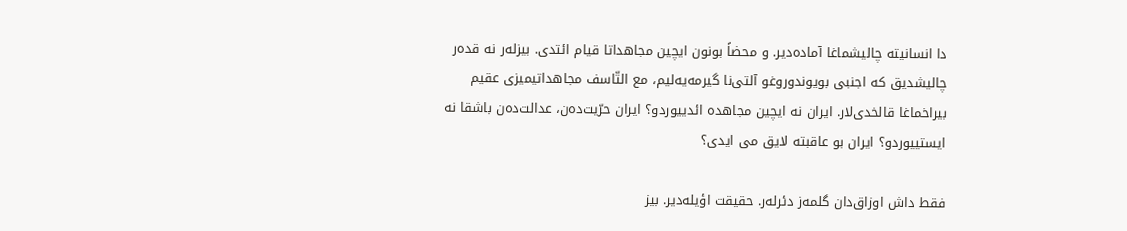دا انسانیته چالیشماغا آماده‌دیر. و محضاً بونون ایچین مجاهداتا قیام ائتدی. بیزله‌ر نه قده‌ر چالیشدیق که اجنبی بویوندوروغو آلتی‌نا گیرمه‌یه‌لیم، مع التّاسف مجاهداتیمیزی عقیم بیراخماغا قالخدی‌لار. ایران نه ایچین مجاهده ائدییوردو؟ ایران حرّیت‌ده‌ن، عدالت‌ده‌ن باشقا نه ایستییوردو؟ ایران بو عاقبته لایق می ایدی؟

فقط داش اوزاق‌دان گلمه‌ز دئرله‌ر. حقیقت اؤیله‌دیر. بیز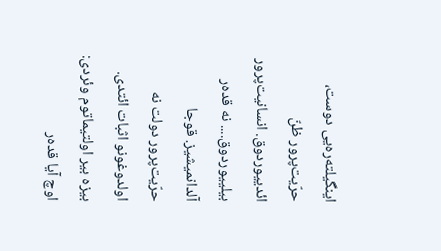اینگیلته‌ره‌یی دوست، حرّیت‌پرور ظنّ ائدییوردوق. انسانیت‌پرور بیلییوردوق.... نه قده‌ر آلدانمیشیز. قوجا حرّیت‌پرور دولت نه اولدوغونو اثبات ائتدی. بیزه بیر اولتیماتوم وئردی: اوچ آیا قده‌ر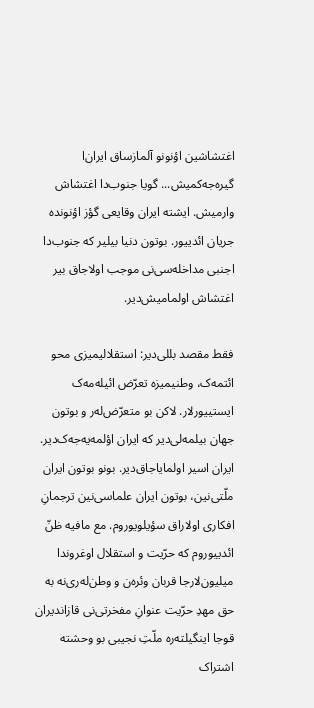اغتشاشین اؤنونو آلمازساق ایران‌ا گیره‌جه‌کمیش... گویا جنوب‌دا اغتشاش وارمیش. ایشته ایران وقایعی گؤز اؤنونده جریان ائدییور. بوتون دنیا بیلیر که جنوب‌دا اجنبی مداخله‌سی‌نی موجب اولاجاق بیر اغتشاش اولمامیش‌دیر.

فقط مقصد بللی‌دیر: استقلالیمیزی محو ائتمه‌ک، وطنیمیزه تعرّض ائیله‌مه‌ک ایستییورلار. لاکن بو متعرّض‌له‌ر و بوتون جهان بیلمه‌لی‌دیر که ایران اؤلمه‌یه‌جه‌ک‌دیر. ایران اسیر اولمایاجاق‌دیر. بونو بوتون ایران ملّتی‌نین، بوتون ایران علماسی‌نین ترجمانِ افکاری اولاراق سؤیلویوروم. مع مافیه ظنّ ائدییوروم که حرّیت و استقلال اوغروندا میلیون‌لارجا قربان وئره‌ن و وطن‌له‌ری‌نه به حق مهدِ حرّیت عنوانِ مفخرتی‌نی قازاندیران قوجا اینگیلته‌ره ملّتِ نجیبی بو وحشته اشتراک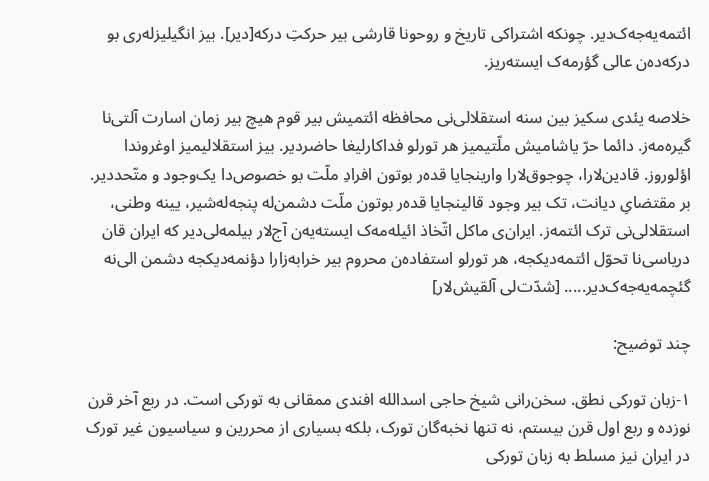ائتمه‌یه‌جه‌ک‌دیر. چونکه اشتراکی تاریخ و روحونا قارشی بیر حرکتِ درکه‌[دیر]. بیز انگیلیزله‌ری بو درکه‌ده‌ن عالی گؤرمه‌ک ایسته‌ریز.

خلاصه یئدی سکیز بین سنه استقلالی‌نی محافظه ائتمیش بیر قوم هیچ بیر زمان اسارت آلتی‌نا گیره‌مه‌ز. دائما حرّ یاشامیش ملّتیمیز هر تورلو فداکارلیغا حاضردیر. بیز استقلالیمیز اوغروندا اؤلوروز. قادین‌لارا، چوجوق‌لارا وارینجایا قده‌ر بوتون افرادِ ملّت بو خصوص‌دا یک‌وجود و متّحددیر. بر مقتضایِ دیانت، تک بیر وجود قالینجایا قده‌ر بوتون ملّت دشمن‌له پنجه‌له‌شیر، یینه وطنی، استقلالی‌نی ترک ائتمه‌ز. ایران‌ی ماکل اتّخاذ ائیله‌مه‌ک ایسته‌یه‌ن آج‌لار بیلمه‌لی‌دیر که ایران قان دریاسی‌نا تحوّل ائتمه‌دیکجه، هر تورلو استفاده‌ن محروم بیر خرابه‌زارا دؤنمه‌دیکجه دشمن الی‌نه گئچمه‌یه‌جه‌ک‌دیر..... [شدّت‌لی آلقیش‌لار]

چند توضیح:

١-زبان تورکی نطق. سخن‌رانی شیخ حاجی اسدالله ا‌فندی ممقانی به تورکی است. در ربع آخر قرن نوزده و ربع اول قرن بیستم، نه تنها نخبه‌گان تورک، بلکه بسیاری از محررین و سیاسیون غیر تورک در ایران نیز مسلط به زبان تورکی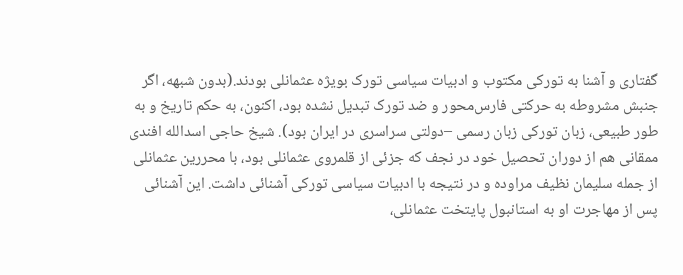گفتاری و آشنا به تورکی مکتوب و ادبیات سیاسی تورک بویژه عثمانلی بودند.(بدون شبهه، اگر جنبش مشروطه به حرکتی فارس‌محور و ضد تورک تبدیل نشده بود، اکنون، به حکم تاریخ و به طور طبیعی، زبان تورکی زبان رسمی –دولتی سراسری در ایران بود). شیخ حاجی اسدالله ا‌فندی ممقانی هم از دوران تحصیل خود در نجف که جزئی از قلمروی عثمانلی بود، با محررین عثمانلی از جمله سلیمان نظیف مراوده و در نتیجه با ادبیات سیاسی تورکی آشنائی داشت. این آشنائی پس از مهاجرت او به استانبول پایتخت عثمانلی،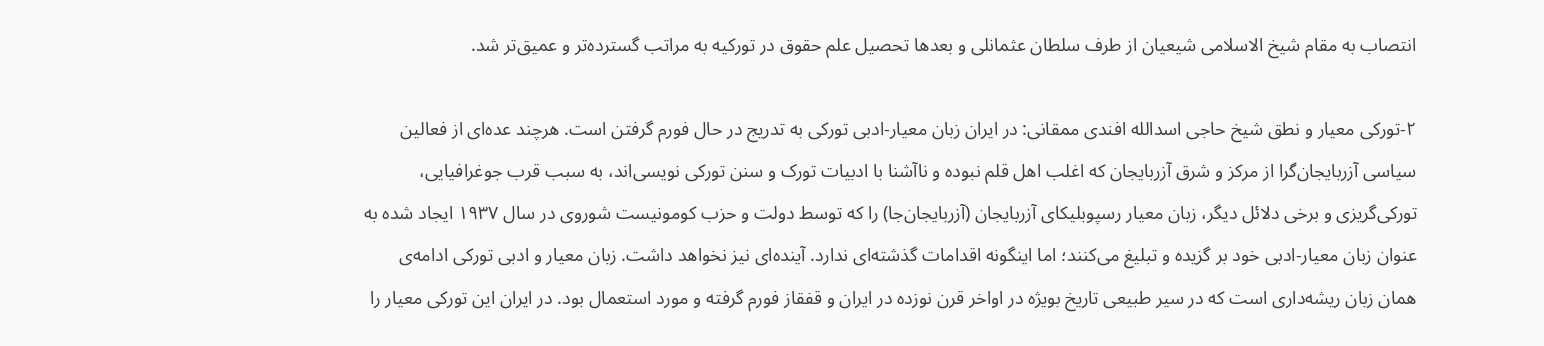انتصاب به مقام شیخ الاسلامی شیعیان از طرف سلطان عثمانلی و بعدها تحصیل علم حقوق در تورکیه به مراتب گسترده‌تر و عمیق‌تر شد.

٢-تورکی معیار و نطق شیخ حاجی اسدالله افندی ممقانی: در ایران زبان معیار-ادبی تورکی به تدریج در حال فورم گرفتن است. هرچند عده‌ای از فعالین سیاسی آزربایجان‌گرا از مرکز و شرق آزربایجان که اغلب اهل قلم نبوده و ناآشنا با ادبیات تورک و سنن تورکی نویسی‌اند، به سبب قرب جوغرافیایی، تورکی‌گریزی و برخی دلائل دیگر، زبان معیار رسپوبلیکای آزربایجان (آزربایجان‌جا) را که توسط دولت و حزب کومونیست شوروی در سال ١٩٣٧ ایجاد شده به عنوان زبان معیار-ادبی خود بر گزیده‌ و تبلیغ می‌کنند؛ اما اینگونه اقدامات گذشته‌ای ندارد. آینده‌ای نیز نخواهد داشت. زبان معیار و ادبی تورکی ادامه‌ی همان زبان ریشه‌داری است که در سیر طبیعی تاریخ بویژه در اواخر قرن نوزده در ایران و قفقاز فورم گرفته و مورد استعمال بود. در ایران این تورکی معیار را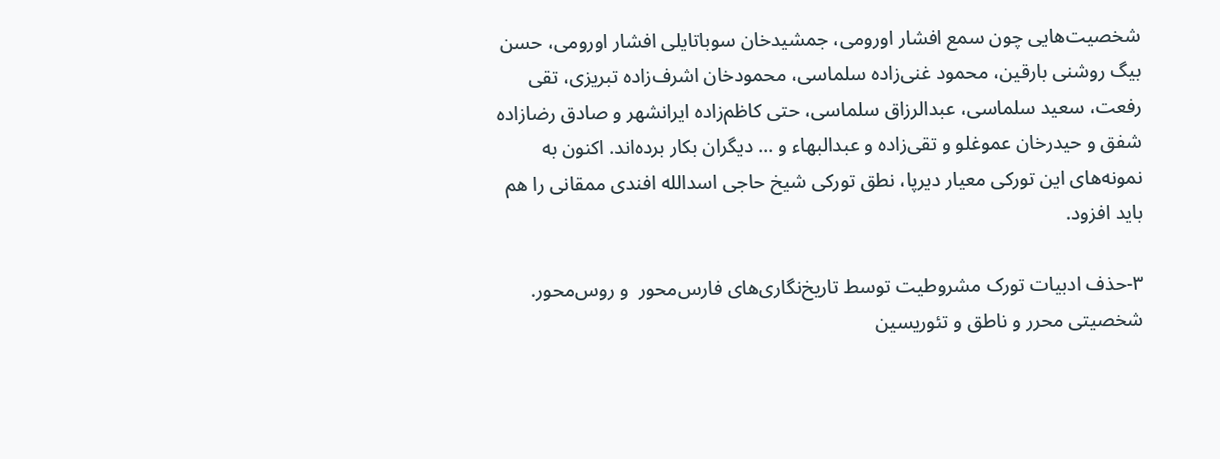شخصیت‌هایی چون سمع افشار اورومی، جمشیدخان سوباتایلی افشار اورومی، حسن بیگ روشنی بارقین، محمود غنی‌زاده سلماسی، محمودخان اشرف‌زاده تبریزی، تقی رفعت، سعید سلماسی، عبدالرزاق سلماسی، حتی کاظم‌زاده ایرانشهر و صادق رضازاده شفق و حیدرخان عموغلو و تقی‌زاده و عبدالبهاء و ... دیگران بکار برده‌اند. اکنون به نمونه‌های این تورکی معیار دیرپا، نطق تورکی شیخ حاجی اسدالله افندی ممقانی را هم باید افزود.

٣-حذف ادبیات تورک مشروطیت توسط تاریخ‌نگاری‌های فارس‌محور  و روس‌محور. شخصیتی محرر و ناطق و تئوریسین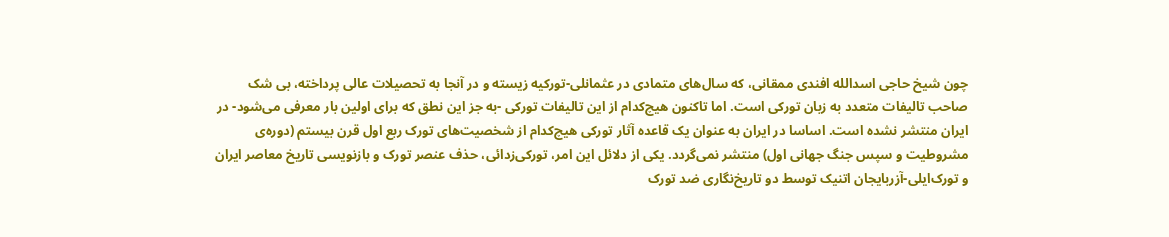چون شیخ حاجی اسدالله افندی ممقانی، که سال‌های متمادی در عثمانلی-تورکیه زیسته و در آنجا به تحصیلات عالی پرداخته، بی شک صاحب تالیفات متعدد به زبان تورکی است. اما تاکنون هیچ‌کدام از این تالیفات تورکی -به جز این نطق که برای اولین بار معرفی می‌شود- در ایران منتشر نشده است. اساسا در ایران به عنوان یک قاعده آثار تورکی هیچ‌کدام از شخصیت‌های تورک ربع اول قرن بیستم (دوره‌ی مشروطیت و سپس جنگ جهانی اول) منتشر نمی‌گردد. یکی از دلائل این امر، تورکی‌زدائی، حذف عنصر تورک و بازنویسی تاریخ معاصر ایران و تورک‌ایلی-آزربایجان اتنیک توسط دو تاریخ‌نگاری ضد تورک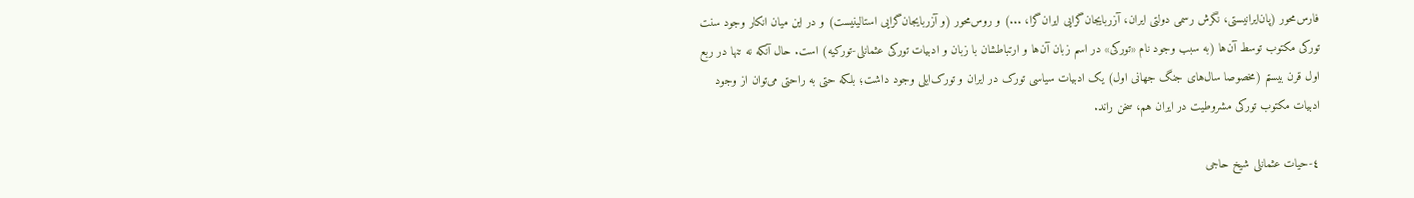فارس‌محور (پان‌ایرانیستی، نگرش رسمی دولتی ایران، آزربایجان‌گرایی ایران‌گرا، ...) و روس‌محور (و آزربایجان‌گرایی استالینیست) و در این میان انکار وجود سنت تورکی مکتوب توسط آن‌ها (به سبب وجود نام «تورکی» در اسم زبان آن‌ها و ارتباطشان با زبان و ادبیات تورکی عثمانلی-تورکیه) است. حال آنکه نه تنها در ربع اول قرن بیستم (مخصوصا سال‌های جنگ جهانی اول) یک ادبیات سیاسی تورک در ایران و تورک‌ایلی وجود داشت؛ بلکه حتی به راحتی می‌توان از وجود ادبیات مکتوب تورکی مشروطیت در ایران هم، سخن راند.

٤-حیات عثمانلی شیخ حاجی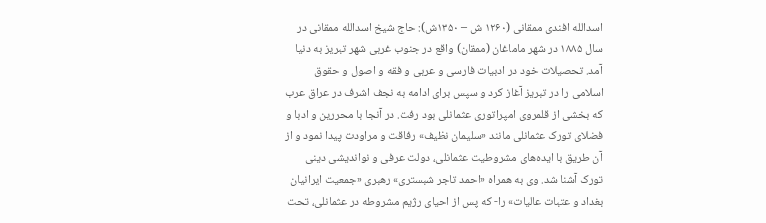اسدالله افندی ممقانی (۱۲۶۰ ش – ۱۳۵۰ش): حاج شیخ اسدالله ممقانی در سال ۱۸۸۵ در شهر ماماغان (ممقان) واقع در جنوب غربی شهر تبریز به دنیا آمد. تحصیلات خود در ادبیات فارسی و عربی و فقه و اصول و حقوق اسلامی را در تبریز آغاز کرد و سپس برای ادامه‌ به نجف اشرف در عراق عرب که بخشی از قلمروی امپراتوری عثمانلی بود رفت. در آنجا با محررین و ادبا و فضلای تورک عثمانلی مانند «سلیمان نظیف» رفاقت و مراودت پیدا نمود و از آن طریق با ایده‌های مشروطیت عثمانلی، دولت عرفی و نواندیشی دینی تورک آشنا شد. وی به همراه «احمد تاجر شبستری» رهبری «جمعیت ایرانیان بغداد و عتبات عالیات» را- که پس از احیای رژیم مشروطه در عثمانلی، تحت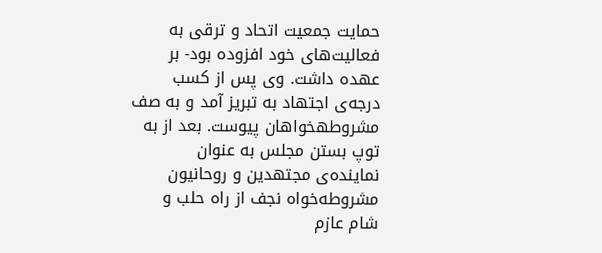حمایت‌ جمعیت اتحاد و ترقی به فعالیت‌های خود افزوده بود- بر عهده داشت. وی پس از کسب درجه‌ی اجتهاد به تبریز آمد و به صف مشروطهخواهان پیوست. بعد از به توپ بستن مجلس به عنوان نماینده‌ی مجتهدین و روحانیون مشروطه‌خواه نجف از راه حلب و شام عازم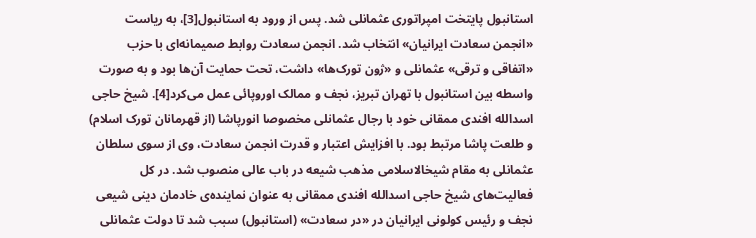استانبول پایتخت امپراتوری عثمانلی شد. پس از ورود به استانبول[3]، به ریاست «انجمن سعادت ایرانیان» انتخاب شد. انجمن سعادت روابط صمیمانه‌ای با حزب «اتفاقی و ترقی» عثمانلی و «ژون تورک‌ها» داشت، تحت حمایت آن‌ها بود و به صورت واسطه‌ بین استانبول با تهران تبریز، نجف و ممالک اوروپائی عمل می‌کرد[4]. شیخ حاجی اسدالله افندی ممقانی خود با رجال عثمانلی مخصوصا انورپاشا (از قهرمانان تورک اسلام) و طلعت پاشا مرتبط بود. با افزایش اعتبار و قدرت انجمن سعادت، وی از سوی سلطان عثمانلی به مقام شیخالاسلامی مذهب شیعه در باب عالی منصوب شد. در کل فعالیت‌های شیخ حاجی اسدالله افندی ممقانی به عنوان نماینده‌ی خادمان دینی شیعی نجف و رئیس کولونی ایرانیان در «در سعادت» (استانبول) سبب شد تا دولت عثمانلی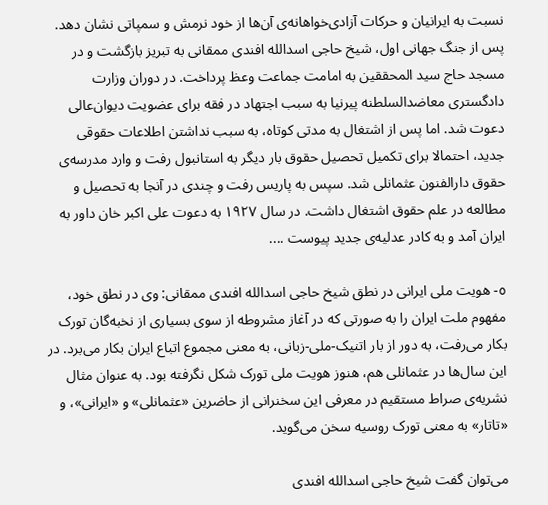نسبت به ایرانیان و حرکات آزادی‌خواهانه‌ی آن‌ها از خود نرمش و سمپاتی نشان دهد. پس از جنگ جهانی اول، شیخ حاجی اسدالله افندی ممقانی به تبریز بازگشت و در مسجد حاج سید المحققین به امامت جماعت وعظ پرداخت. در دوران وزارت دادگستری معاضدالسلطنه پیرنیا به سبب اجتهاد در فقه برای عضویت دیوان‌عالی دعوت شد. اما پس از اشتغال به مدتی کوتاه، به سبب نداشتن اطلاعات حقوقی جدید، احتمالا برای تکمیل تحصیل حقوق بار دیگر به استانبول رفت و وارد مدرسه‌ی حقوق دارالفنون عثمانلی شد. سپس به پاریس رفت و چندی در آنجا به تحصیل و مطالعه در علم حقوق اشتغال داشت. در سال ۱۹۲۷ به دعوت علی اکبر خان داور به ایران آمد و به کادر عدلیه‌ی جدید پیوست ....

٥- هویت ملی ایرانی در نطق شیخ حاجی اسدالله افندی ممقانی: وی در نطق خود، مفهوم ملت ایران را به صورتی که در آغاز مشروطه از سوی بسیاری از نخبه‌گان تورک بکار می‌رفت، به دور از بار اتنیک-ملی-زبانی، به معنی مجموع اتباع ایران بکار می‌برد. در این سال‌ها در عثمانلی هم، هنوز هویت ملی تورک شکل نگرفته بود. به عنوان مثال نشریه‌ی صراط مستقیم در معرفی این سخنرانی از حاضرین «عثمانلی» و «ایرانی»، و «تاتار» به معنی تورک روسیه سخن می‌گوید.

می‌توان گفت شیخ حاجی اسدالله افندی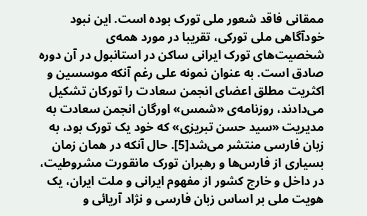ممقانی فاقد شعور ملی تورک بوده است. این نبود خودآگاهی ملی تورکی، تقریبا در مورد همه‌ی شخصیت‌های تورک ایرانی ساکن در استانبول در آن دوره صادق است. به عنوان نمونه علی رغم آنکه موسسین و اکثریت مطلق اعضای انجمن سعادت را تورکان تشکیل می‌دادند، روزنامه‌ی «شمس» اورگان انجمن سعادت به مدیریت «سید حسن تبریزی» که خود یک تورک بود، به زبان فارسی منتشر می‌شد[5]. حال آنکه در همان زمان بسیاری از فارس‌ها و رهبران تورک مانقورت مشروطیت، در داخل و خارج کشور از مفهوم ایرانی و ملت ایران، یک هویت ملی بر اساس زبان فارسی و نژاد آریائی و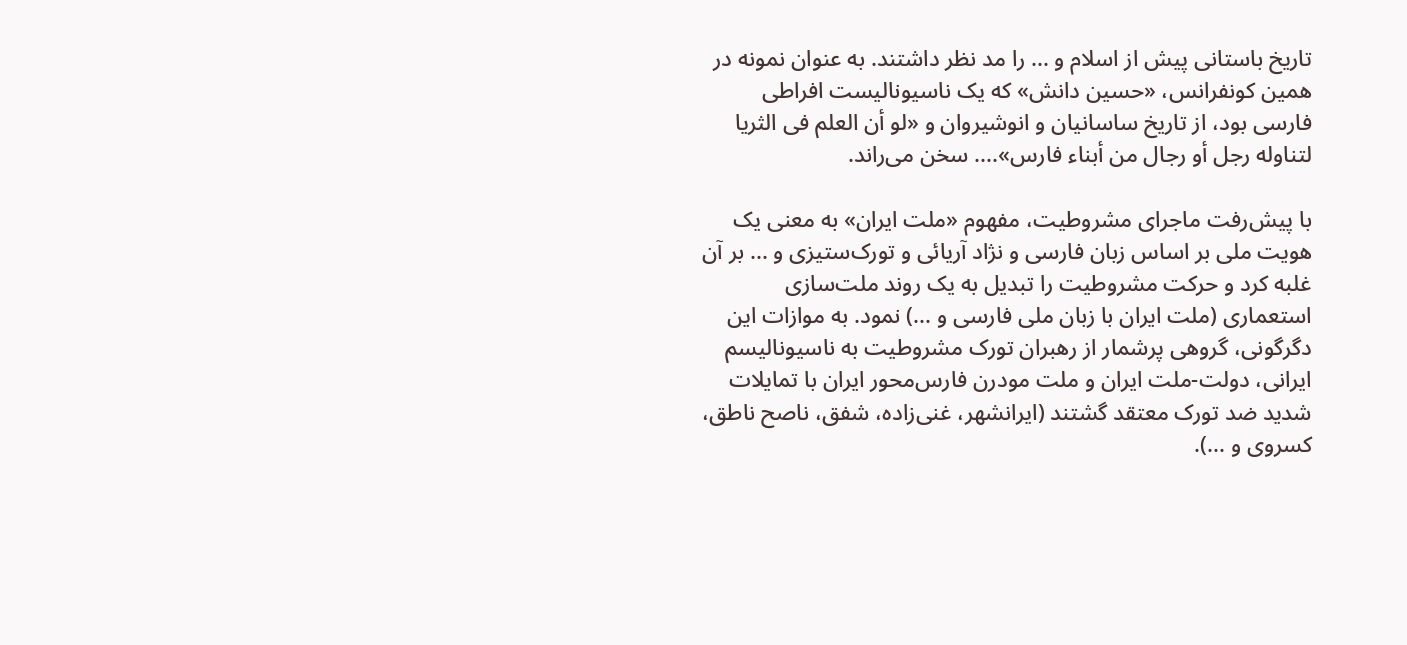تاریخ باستانی پیش از اسلام و ... را مد نظر داشتند. به عنوان نمونه در همین کونفرانس، «حسین دانش» که یک ناسیونالیست افراطی فارسی بود، از تاریخ ساسانیان و انوشیروان و «لو أن العلم فی الثریا لتناوله رجل أو رجال من أبناء فارس».... سخن می‌راند.

با پیش‌رفت ماجرای مشروطیت، مفهوم «ملت ایران» به معنی یک هویت ملی بر اساس زبان فارسی و نژاد آریائی و تورک‌ستیزی و ... بر آن غلبه کرد و حرکت مشروطیت را تبدیل به یک روند ملت‌سازی استعماری (ملت ایران با زبان ملی فارسی و ...) نمود. به موازات این دگرگونی، گروهی پرشمار از رهبران تورک مشروطیت به ناسیونالیسم ایرانی، دولت-ملت ایران و ملت مودرن فارس‌محور ایران با تمایلات شدید ضد تورک معتقد گشتند (ایرانشهر، غنی‌زاده، شفق، ناصح ناطق، کسروی و ...).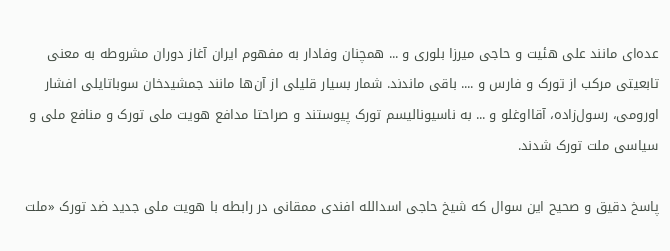عده‌ای مانند علی هئیت و حاجی میرزا بلوری و ... همچنان وفادار به مفهوم ایران آغاز دوران مشروطه به معنی تابعیتی مرکب از تورک و فارس و .... باقی ماندند. شمار بسیار قلیلی از آن‌ها مانند جمشیدخان سوباتایلی افشار اورومی، رسول‌زاده، آقااوغلو و ... به ناسیونالیسم تورک پیوستند و صراحتا مدافع هویت ملی تورک و منافع ملی و سیاسی ملت تورک شدند.

پاسخ دقیق و صحیح این سوال که شیخ حاجی اسدالله افندی ممقانی در رابطه با هویت ملی جدید ضد تورک «ملت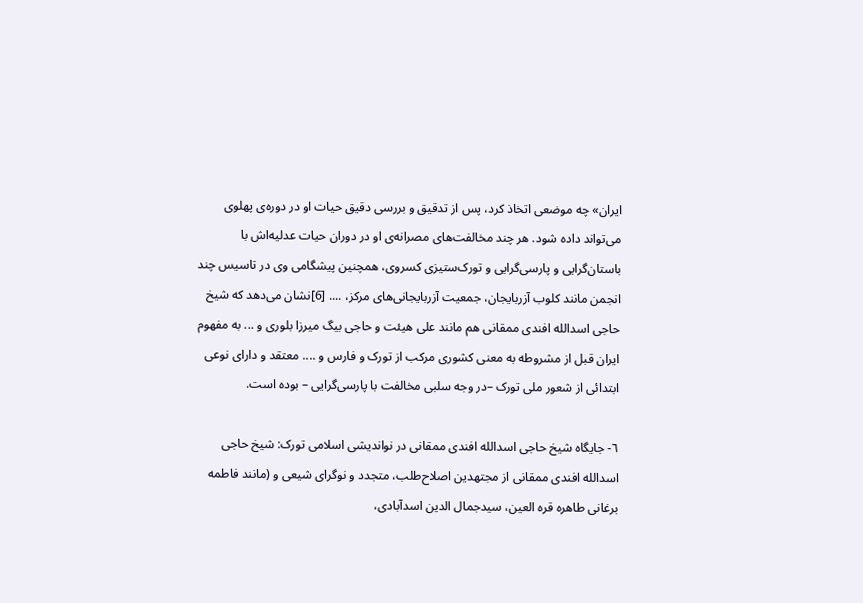ایران» چه موضعی اتخاذ کرد، پس از تدقیق و بررسی دقیق حیات او در دوره‌ی پهلوی می‌تواند داده شود. هر چند مخالفت‌های مصرانه‌ی او در دوران حیات عدلیه‌اش با باستان‌گرایی و پارسی‌گرایی و تورک‌ستیزی کسروی، همچنین پیشگامی وی در تاسیس چند انجمن مانند کلوب آزربایجان، جمعیت آزربایجانی‌های مرکز، .... [6]نشان می‌دهد که شیخ حاجی اسدالله افندی ممقانی هم مانند علی هیئت و حاجی بیگ میرزا بلوری و ... به مفهوم ایران قبل از مشروطه به معنی کشوری مرکب از تورک و فارس و .... معتقد و دارای نوعی ابتدائی از شعور ملی تورک –در وجه سلبی مخالفت با پارسی‌گرایی – بوده است.

٦- جایگاه شیخ حاجی اسدالله افندی ممقانی در نواندیشی اسلامی تورک: شیخ حاجی اسدالله افندی ممقانی از مجتهدین اصلاح‌طلب، متجدد و نوگرای شیعی و (مانند فاطمه برغانی طاهره قره العین، سیدجمال الدین اسدآبادی،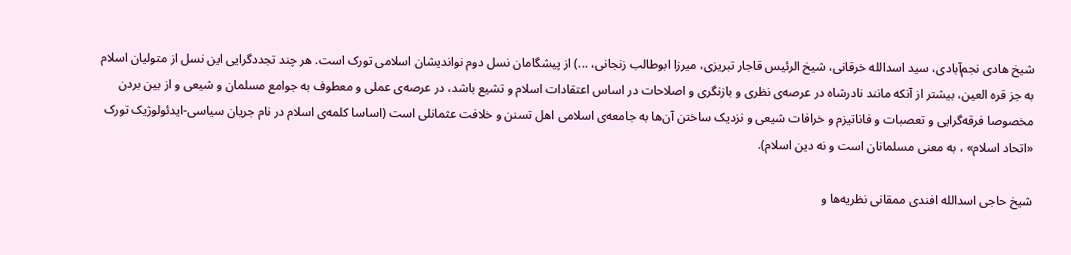شیخ هادی نجم‌آبادی، سید اسدالله خرقانی، شیخ الرئیس قاجار تبریزی، میرزا ابوطالب زنجانی، ...) از پیشگامان نسل دوم نواندیشان اسلامی تورک است. هر چند تجددگرایی این نسل از متولیان اسلام به جز قره العین، بیشتر از آنکه مانند نادرشاه در عرصه‌ی نظری و بازنگری و اصلاحات در اساس اعتقادات اسلام و تشیع باشد، در عرصه‌ی عملی و معطوف به جوامع مسلمان و شیعی و از بین بردن مخصوصا فرقه‌گرایی و تعصبات و فاناتیزم و خرافات شیعی و نزدیک ساختن آن‌ها به جامعه‌ی اسلامی اهل تسنن و خلافت عثمانلی است (اساسا کلمه‌ی اسلام در نام جریان سیاسی-ایدئولوژیک تورک «اتحاد اسلام» ، به معنی مسلمانان است و نه دین اسلام).

شیخ حاجی اسدالله افندی ممقانی نظریه‌ها و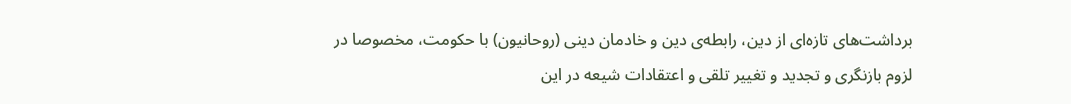برداشت‌های تازه‌ای از دین، رابطه‌ی دین و خادمان دینی (روحانیون) با حکومت، مخصوصا در لزوم بازنگری و تجدید و تغییر تلقی و اعتقادات شیعه در این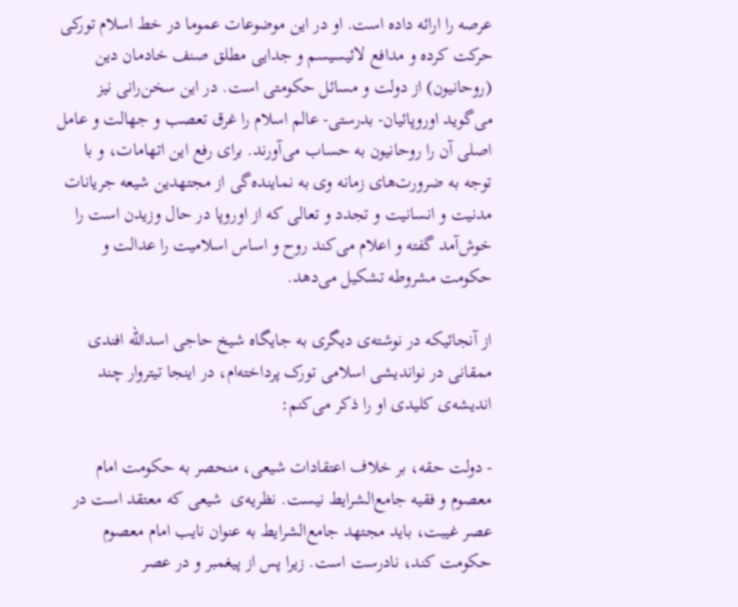عرصه را ارائه داده است. او در این موضوعات عموما در خط اسلام تورکی حرکت کرده و مدافع لائیسیسم و جدایی مطلق صنف خادمان دین (روحانیون) از دولت و مسائل حکومتی است. در این سخن‌رانی نیز می‌گوید اوروپائیان- بدرستی- عالم اسلام را غرق تعصب و جهالت و عامل اصلی آن را روحانیون به حساب می‌آورند. برای رفع این اتهامات، و با توجه به ضرورت‌های زمانه وی به نماینده‌گی از مجتهدین شیعه جریانات مدنیت و انسانیت و تجدد و تعالی که از اوروپا در حال وزیدن است را خوش‌آمد گفته و اعلام می‌کند روح و اساس اسلامیت را عدالت و حکومت مشروطه تشکیل می‌دهد.

از آنجائیکه در نوشته‌ی دیگری به جایگاه شیخ حاجی اسدالله افندی ممقانی در نواندیشی اسلامی تورک پرداخته‌ام، در اینجا تیتروار چند اندیشه‌ی کلیدی او را ذکر می‌کنم:

- دولت حقه، بر خلاف اعتقادات شیعی، منحصر به حکومت امام معصوم و فقیه جامع‌الشرایط نیست. نظریه‌ی  شیعی که معتقد است در عصر غیبت، باید مجتهد جامع‌الشرایط به عنوان نایب امام معصوم حکومت کند، نادرست است. زیرا پس از پیغمبر و در عصر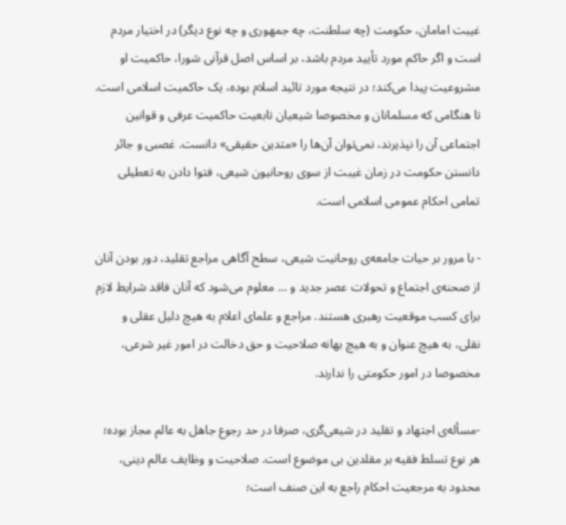غیبت امامان، حکومت (چه سلطنت، چه جمهوری و چه نوع دیگر) در اختیار مردم است و اگر حاکم مورد تأیید مردم باشد، بر اساس اصل قرآنی شورا، حاکمیت او مشروعیت پیدا می‌کند؛ در نتیجه مورد تائید اسلام بوده، یک حاکمیت اسلامی است. تا هنگامی که مسلمانان و مخصوصا شیعیان تابعیت حاکمیت عرفی و قوانین اجتماعی آن را نپذیرند، نمی‌توان آن‌ها را «متدین حقیقی» دانست. غصبی و جائر دانستن حکومت در زمان غیبت از سوی روحانیون شیعی، فتوا دادن به تعطیلی تمامی احکام عمومی اسلامی است.

- با مرور بر حیات جامعه‌ی روحانیت شیعی، سطح آگاهی مراجع تقلید، دور بودن آنان از صحنه‌ی اجتماع و تحولات عصر جدید و ... معلوم می‌شود که آنان فاقد شرایط لازم برای کسب موقعیت رهبری هستند. مراجع و علمای اعلام به هیچ دلیل عقلی و نقلی، به هیچ عنوان و به هیچ بهانه صلاحیت و حق دخالت در امور غیر شرعی، مخصوصا در امور حکومتی را ندارند.

-مسأله‌ی اجتهاد و تقلید در شیعی‌گری، صرفا در حد رجوع جاهل به عالم مجاز بوده؛ هر نوع تسلط فقیه بر مقلدین بی موضوع است. صلاحیت و وظایف عالم دینی، محدود به مرجعیت احکام راجع به این صنف است؛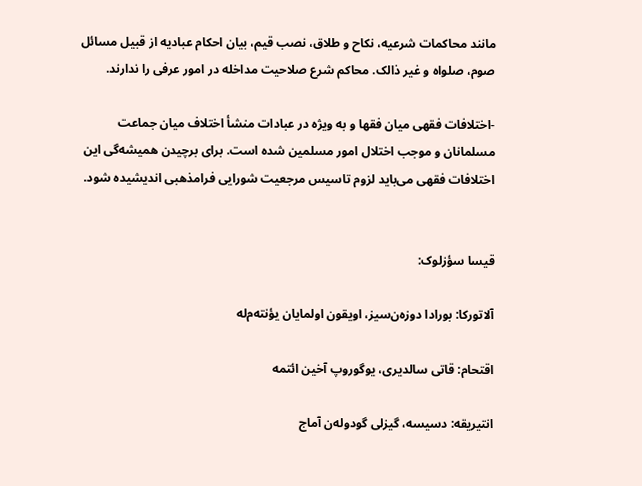مانند محاکمات شرعیه، نکاح و طلاق، نصب قیم، بیان احکام عبادیه از قبیل مسائل صوم، صلواه و غیر ذالک. محاکم شرع صلاحیت مداخله در امور عرفی را ندارند.

-اختلافات فقهی میان فقها و به ویژه در عبادات منشأ اختلاف میان جماعت مسلمانان و موجب اختلال امور مسلمین شده است. برای برچیدن همیشه‌گی این اختلافات فقهی می‌باید لزوم تاسیس مرجعیت شورایی فرامذهبی اندیشیده شود.


قیسا سؤزلوک:

آلاتورکا: بورادا دوزه‌ن‌سیز، اویقون اولمایان یؤنته‌م‌له

اقتحام: قاتی سالدیری، یوگوروپ آخین ائتمه

انتیریقه: دسیسه، گیزلی گودوله‌ن آماج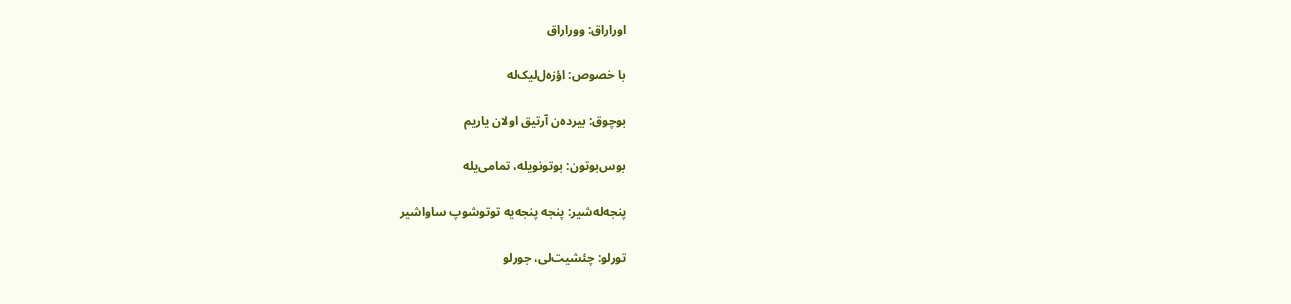اوراراق: ووراراق

با خصوص: اؤزه‌ل‌لیک‌له

بوچوق: بیرده‌ن آرتیق اولان یاریم

بوس‌بوتون: بوتونویله، تمامی‌یله

پنجه‌له‌شیر: پنجه پنجه‌یه توتوشوپ ساواشیر

تورلو: چئشیت‌لی، جورلو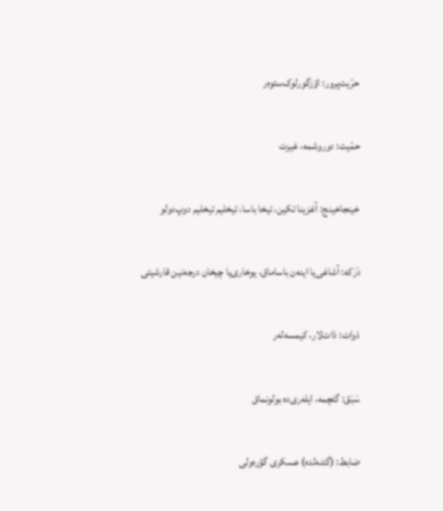حرّیت‌پرور: اؤزگورلوک‌سئوه‌ر

حمّیت: دوروشمه، غیرت

خینجا‌خینج: آغزینا تکین، تیخا باسا، تیخلیم تیخلیم دوپ‌دولو

دَرَکه: آشاغی‌یا اینه‌ن باساماق، یوخاری‌یا چیخان درجه‌نین قارشیتی

ذوات: ذات‌لار، کیمسه‌له‌ر

سَبَق: گئچمه، ایله‌ری‌ده بولونماق

ضابط: (گئنه‌لده) عسکری گؤره‌ولی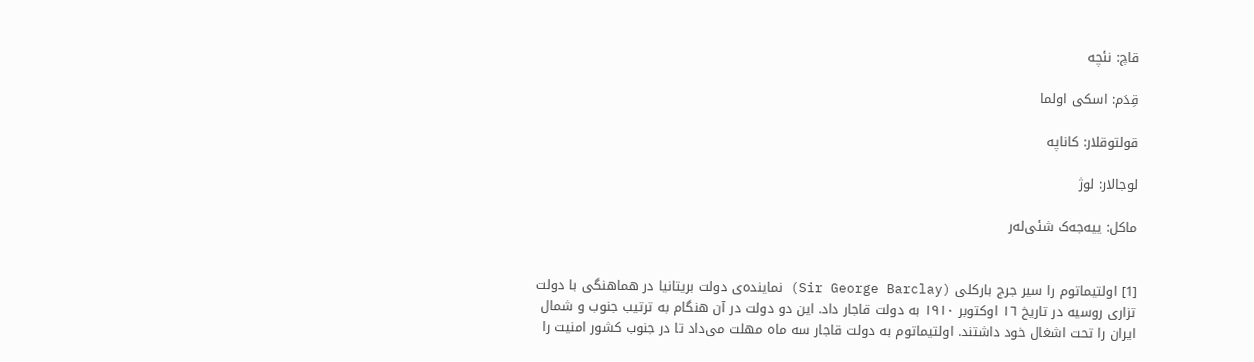قاچ: نئچه

قِدَم: اسکی اولما

قولتوقلار: کاناپه

لوجالار: لوژ

ماکل: ییه‌جه‌ک شئی‌له‌ر


[1] اولتیماتوم را سیر جرج بارکلی (Sir George Barclay) نماینده‌ی دولت بریتانیا در هماهنگی با دولت تزاری روسیه در تاریخ ١٦ اوکتوبر ١٩١٠ به دولت قاجار داد. این دو دولت در آن هنگام به ترتیب جنوب و شمال ایران را تحت اشغال خود داشتند. اولتیماتوم به دولت قاجار سه ماه مهلت می‌داد تا در جنوب کشور امنیت را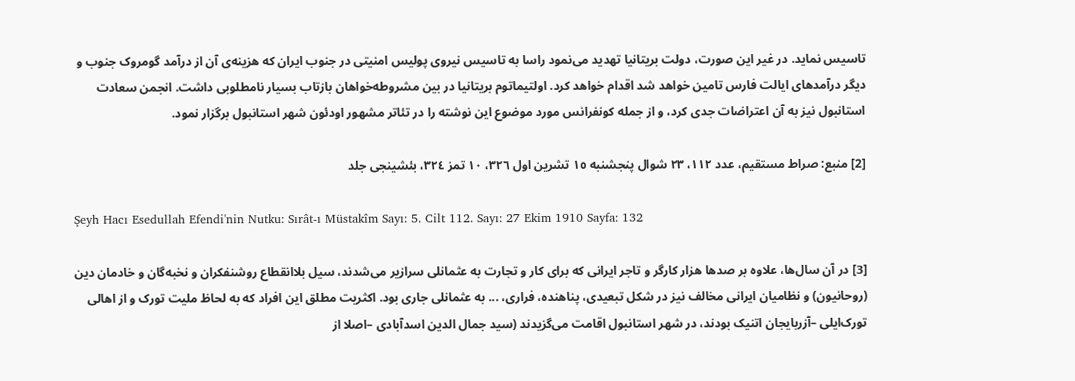تاسیس نماید. در غیر این صورت، دولت بریتانیا تهدید می‌نمود راسا به تاسیس نیروی پولیس امنیتی در جنوب ایران که هزینه‌ی آن از درآمد گومروک جنوب و دیگر درآمدهای ایالت فارس تامین خواهد شد اقدام خواهد کرد. اولتیماتوم بریتانیا در بین مشروطه‌خواهان بازتاب بسیار نامطلوبی داشت. انجمن سعادت استانبول نیز به آن اعتراضات جدی کرد، و از جمله کونفرانس مورد موضوع این نوشته را در تئاتر مشهور اودئون شهر استانبول برگزار نمود.

[2] منبع: صراط مستقیم، عدد ١١٢، ٢٣ شوال پنجشنبه ١٥ تشرین اول ٣٢٦، ١٠ تمز ٣٢٤، بئشینجی جلد

Şeyh Hacı Esedullah Efendi'nin Nutku: Sırât-ı Müstakîm Sayı: 5. Cilt 112. Sayı: 27 Ekim 1910 Sayfa: 132

[3] در آن سال‌ها، علاوه بر صدها هزار کارگر و تاجر ایرانی که برای کار و تجارت به عثمانلی سرازیر می‌شدند، سیل بلاانقطاع روشنفکران و نخبه‌گان و خادمان دین (روحانیون) و نظامیان ایرانی مخالف نیز در شکل تبعیدی، پناهنده، فراری، ... به عثمانلی جاری بود. اکثریت مطلق این افراد که به لحاظ ملیت تورک و از اهالی تورک‌ایلی –آزربایجان اتنیک بودند، در شهر استانبول اقامت می‌گزیدند (سید جمال الدین اسدآبادی –اصلا از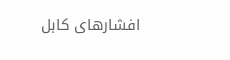افشارهای کابل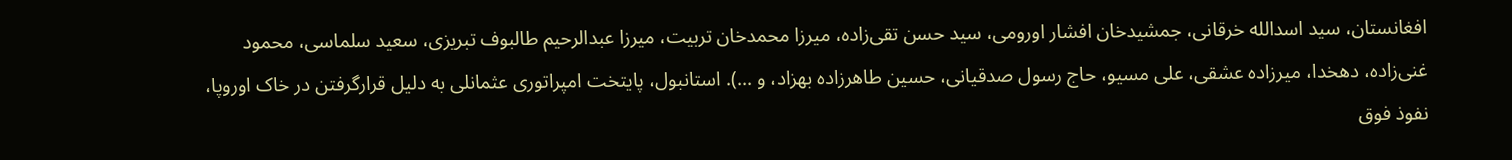افغانستان، سید اسدالله خرقانی، جمشیدخان افشار اورومی، سید حسن تقی‌زاده، میرزا محمدخان تربیت، میرزا عبدالرحیم طالبوف تبریزی، سعید سلماسی، محمود غنی‌زاده، دهخدا، میرزاده عشقی، علی مسیو، حاج رسول صدقیانی، حسین طاهرزاده بهزاد، و ...). استانبول، پایتخت امپراتوری عثمانلی به دلیل قرارگرفتن در خاک اوروپا، نفوذ فوق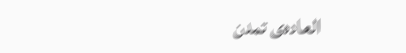العاده‌ی تمدن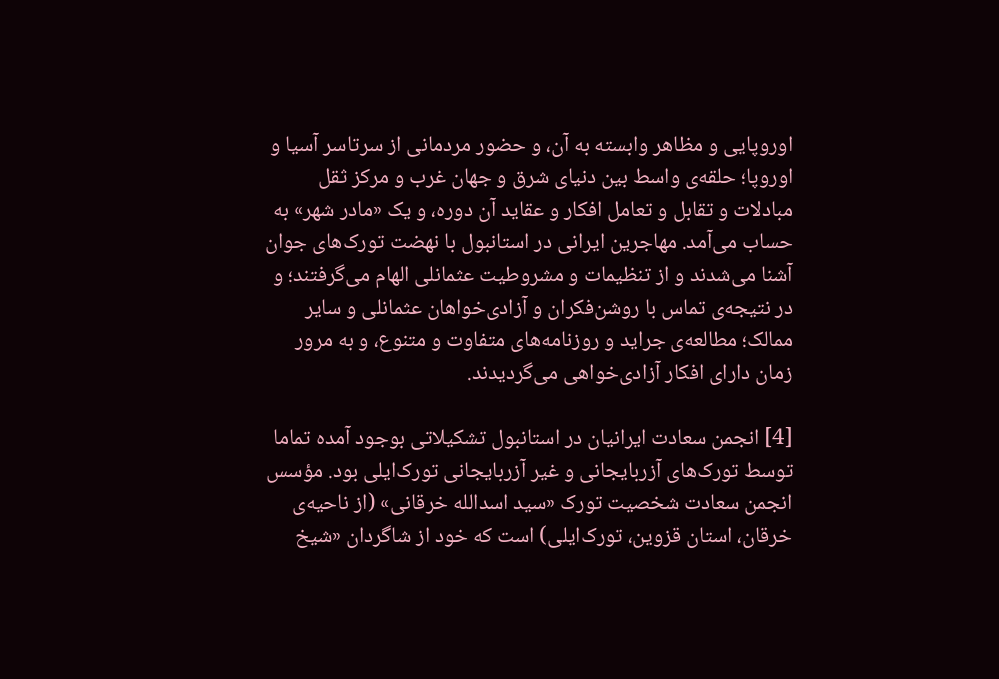اوروپایی و مظاهر وابسته به آن، و حضور مردمانی از سرتاسر آسیا و اوروپا؛ حلقه‌ی واسط بین دنیای شرق و جهان غرب و مرکز ثقل مبادلات و تقابل و تعامل افکار و عقاید آن دوره، و یک «مادر شهر» به حساب می‌آمد. مهاجرین ایرانی در استانبول با نهضت تورک‌های جوان آشنا می‌شدند و از تنظیمات و مشروطیت عثمانلی الهام می‌گرفتند؛ و در نتیجه‌ی تماس با روشن‌فکران و آزادی‌خواهان عثمانلی و سایر ممالک؛ مطالعه‌ی جراید و روزنامه‌های متفاوت و متنوع، و به مرور زمان دارای افکار آزادی‌خواهی می‌گردیدند.

[4] انجمن سعادت ایرانیان در استانبول تشکیلاتی بوجود آمده تماما توسط تورک‌های آزربایجانی و غیر آزربایجانی تورک‌ایلی بود. مؤسس انجمن سعادت شخصیت تورک «سید اسدالله خرقانی» (از ناحیه‌ی خرقان، استان قزوین، تورک‌ایلی) است که خود از شاگردان «شیخ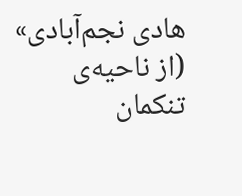هادی نجم‌آبادی» (از ناحیه‌ی تنکمان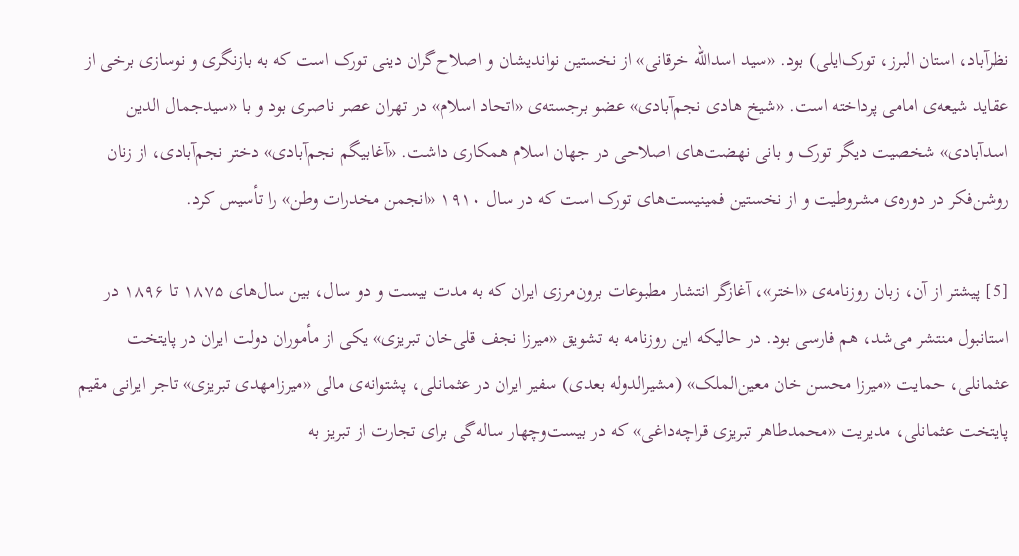نظرآباد، استان البرز، تورک‌ایلی) بود. «سید اسدالله خرقانی» از نخستین نواندیشان و اصلاح‌گران دینی تورک است که به بازنگری و نوسازی برخی از عقاید شیعه‌ی امامی پرداخته است. «شیخ هادی نجم‌آبادی» عضو برجسته‌ی «اتحاد اسلام» در تهران عصر ناصری بود و با «سیدجمال الدین اسدآبادی» شخصیت دیگر تورک و بانی نهضت‌های اصلاحی در جهان اسلام همکاری داشت. «آغابیگم نجم‌آبادی» دختر نجم‌آبادی، از زنان روشن‌فکر در دوره‌ی مشروطیت و از نخستین فمینیست‌های تورک است که در سال ١٩١٠ «انجمن مخدرات وطن» را تأسیس کرد.

[5] پیشتر از آن، زبان روزنامه‌ی «اختر»، آغازگر انتشار مطبوعات برون‌مرزی ایران که به مدت بیست‌ و ‌دو سال‌، بین سال‌های ۱۸۷۵ تا ۱۸۹۶ در استانبول منتشر می‌شد، هم فارسی بود. در حالیکه این روزنامه به تشویق «میرزا نجف قلی‌خان تبریزی» یکی از مأموران دولت ایران در پایتخت عثمانلی، حمایت «میرزا محسن خان معین‌الملک» (مشیرالدوله بعدی) سفیر ایران در عثمانلی، پشتوانه‌ی مالی «میرزا‌مهدی تبریزی» تاجر ایرانی مقیم پایتخت عثمانلی، مدیریت «محمدطاهر تبریزی قراچه‌داغی» که در بیست‌و‌چهار ساله‌گی برای تجارت از تبریز به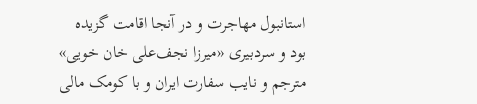استانبول مهاجرت و در آنجا اقامت گزیده بود و سردبیری «میرزا نجف‌علی خان خویی» مترجم و نایب سفارت ایران و با کومک مالی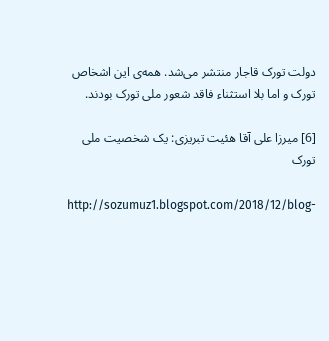دولت تورک قاجار منتشر می‌شد. همه‌ی این اشخاص تورک و اما بلا استثناء فاقد شعور ملی تورک بودند.

[6] ميرزا علی آقا هئيت تبريزی: يک شخصيت ملی تورک

http://sozumuz1.blogspot.com/2018/12/blog-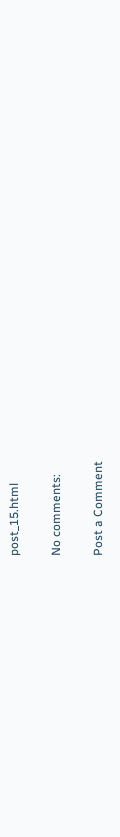post_15.html

No comments:

Post a Comment